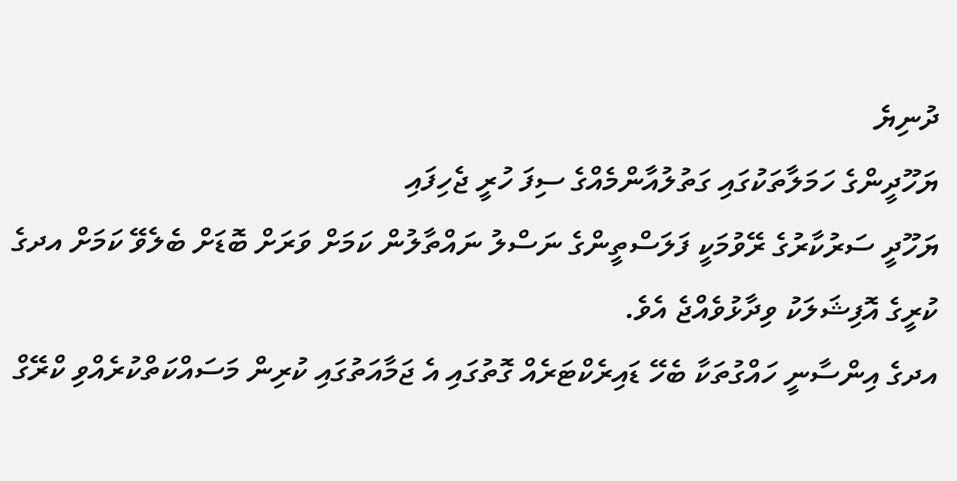ދުނިޔެ
ޔަހޫދީންގެ ހަމަލާތަކުގައި ގަތުލުއާންމެއްގެ ސިފަ ހުރީ ޖެހިފައި
ޔަހޫދީ ސަރުކާރުގެ ރޭވުމަކީ ފަލަސްތީންގެ ނަސްލު ނައްތާލުން ކަމަށް ވަރަށް ބޮޑަށް ބެލެވޭ ކަމަށް އދގެ ކުރީގެ އޮފިޝަލަކު ވިދާޅުވެއްޖެ އެވެ.
އދގެ އިންސާނީ ހައްގުތަކާ ބެހޭ ޑައިރެކްޓަރެއް ގޮތުގައި އެ ޖަމާއަތުގައި ކުރިން މަސައްކަތްކުރެއްވި ކްރޭގް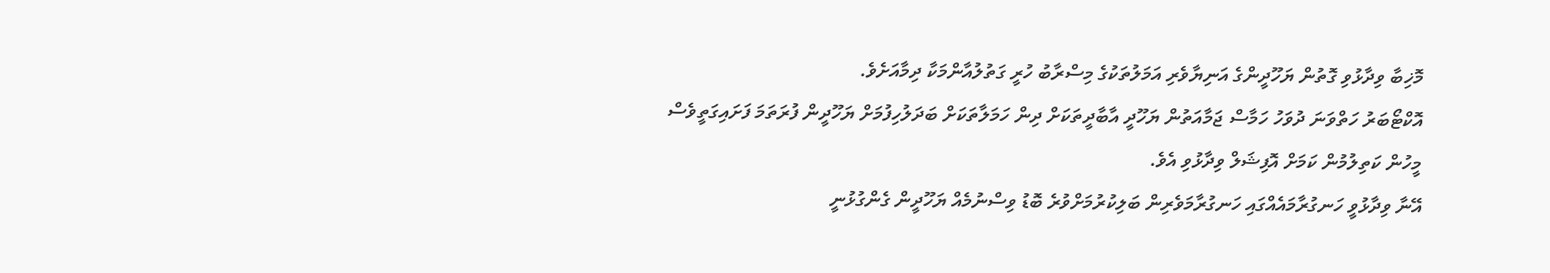މޮޚިބާ ވިދާޅުވި ގޮތުން ޔަހޫދީންގެ އަނިޔާވެރި އަމަލުތަކުގެ މިސްރާބު ހުރީ ގަތުލުއާންމަކާ ދިމާއަށެވެ.
އޮކްޓޯބަރު ހަތްވަނަ ދުވަހު ހަމާސް ޖަމާއަތުން ޔަހޫދީ އާބާދީތަކަށް ދިން ހަމަލާތަކަށް ބަދަލުހިފުމަށް ޔަހޫދީން ފުރަތަމަ ފަށައިގަތީވެސް މީހުން ކަތިލުމުން ކަމަށް އޮފިޝަލް ވިދާޅުވި އެވެ.
އޭނާ ވިދާޅުވީ ހަނގުރާމައެއްގައި ހަނގުރާމަވެރިން ބަލިކުރުމަށްވުރެ ބޮޑު ވިސްނުމެއް ޔަހޫދީން ގެންގުޅުނީ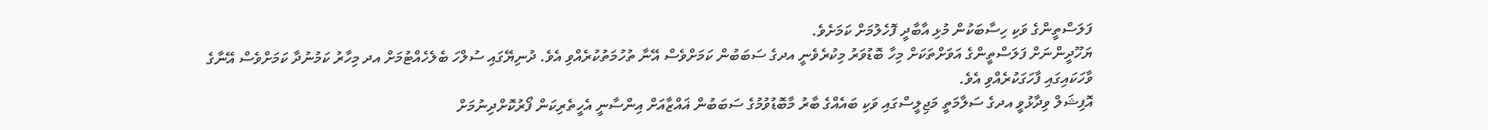ފަލަސްތީންގެ ވަކި ހިސާބަކުން މުޅި އާބާދީ ފޮހެލުމަށް ކަމަށެވެ.
ޔަހޫދީންނަށް ފަލަސްތީންގެ އަވަށްތަކަށް މިހާ ބޮޑުވަރު މިކުރެވެނީ އދގެ ސަބަބުން ކަމަށްވެސް އޭނާ ތުހުމަތުކުރެއްވި އެވެ. ދުނިޔޭގައި ސުލްހަ ބެލެހެއްޓުމަށް އދ މިހާރު ކަމުނުދާ ކަމަށްވެސް އޭނާގެ ވާހަކައިގައި ފާހަގަކުރެއްވި އެވެ.
އޮފިޝަލް ވިދާޅުވީ އދގެ ސަލާމަތީ މަޖިލީސްގައި ވަކި ބައެއްގެ ބާރު މާބޮޑުވުމުގެ ސަބަބުން ޣައްޒާއަށް އިންސާނީ އެހީތެރިކަން ފޯރުކޮށްދިނުމަށް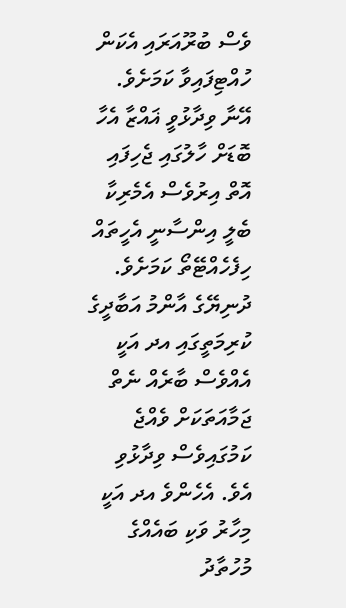ވެސް ބުރޫއަރައި އެކަން ހުއްޓިފައިވާ ކަމަށެވެ.
އޭނާ ވިދާޅުވީ ޣައްޒާ އެހާ ބޮޑަށް ހާލުގައި ޖެހިފައި އޮތް އިރުވެސް އެމެރިކާ ބެލީ އިންސާނީ އެހީތައް ހިފެހެއްޓޭތޯ ކަމަށެވެ. ދުނިޔޭގެ އާންމު އަބާދީގެ ކުރިމަތީގައި އދ އަކީ އެއްވެސް ބާރެއް ނެތް ޖަމާއަތަކަށް ވެއްޖެ ކަމުގައިވެސް ވިދާޅުވި އެވެ. އެހެންވެ އދ އަކީ މިހާރު ވަކި ބައެއްގެ މުހުތާދު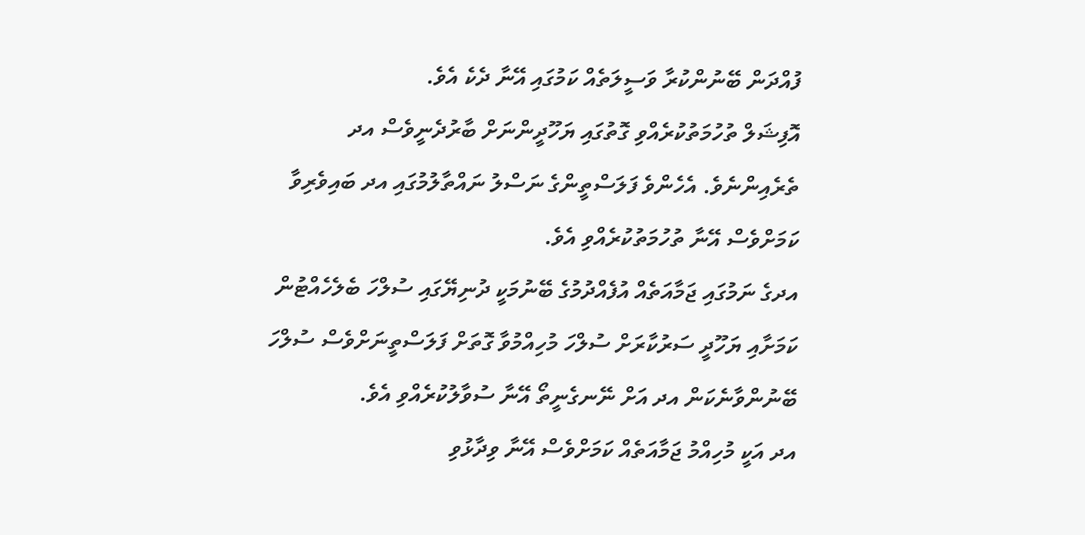ފުއްދަން ބޭނުންކުރާ ވަސީލަތެއް ކަމުގައި އޭނާ ދެކެ އެވެ.
އޮފިޝަލް ތުހުމަތުކުރެއްވި ގޮތުގައި ޔަހޫދީންނަށް ބާރުދެނީވެސް އދ ތެރެއިންނެވެ. އެހެންވެ ފަލަސްތީންގެ ނަސްލު ނައްތާލުމުގައި އދ ބައިވެރިވާ ކަމަށްވެސް އޭނާ ތުހުމަތުކުރެއްވި އެވެ.
އދގެ ނަމުގައި ޖަމާއަތެއް އުފެއްދުމުގެ ބޭނުމަކީ ދުނިޔޭގައި ސުލްހަ ބެލެހެއްޓުން ކަމަށާއި ޔަހޫދީ ސަރުކާރަށް ސުލްހަ މުހިއްމުވާ ގޮތަށް ފަލަސްތީނަށްވެސް ސުލްހަ ބޭނުންވާނެކަން އދ އަށް ނޭނގެނީތޯ އޭނާ ސުވާލުކުރެއްވި އެވެ.
އދ އަކީ މުހިއްމު ޖަމާއަތެއް ކަމަށްވެސް އޭނާ ވިދާޅުވި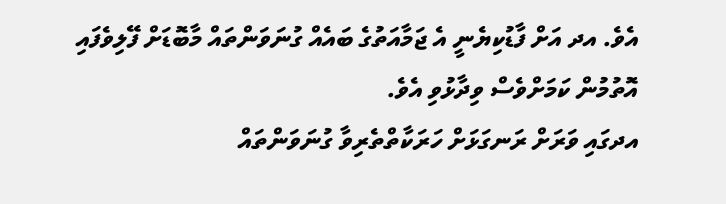އެވެ. އދ އަށް ފާޑުކިޔެނީ އެ ޖަމާއަތުގެ ބައެއް ގުނަވަންތައް މާބޮޑަށް ފޭލިވެފައި އޮތުމުން ކަމަށްވެސް ވިދާޅުވި އެވެ.
އދގައި ވަރަށް ރަނގަޅަށް ހަރަކާތްތެރިވާ ގުނަވަންތައް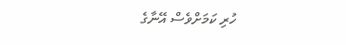ހުރި ކަމަށްވެސް އޭނާގެ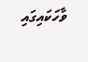ވާހަކައިގައި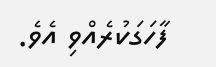ފާހަގަކުރެއްވި އެވެ.